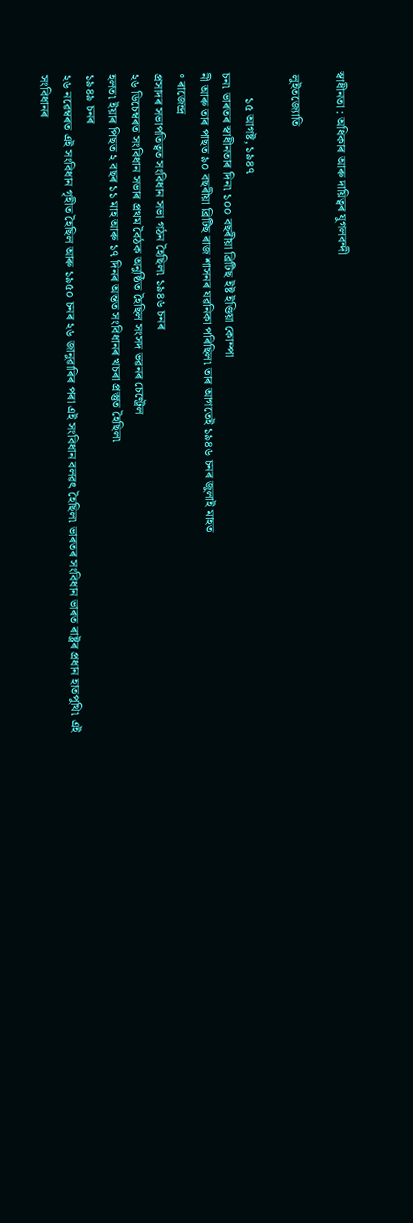স্বাধীনতা : অধিকাৰ আৰু দায়িত্বৰ যুগলবন্দী

 লুইতজ্যোতি

        ১৫ আগষ্ট, ১৯৪৭
চন৷ ভাৰতৰ স্বাধীনতাৰ দিন৷ ১০০ বছৰীয়া ব্ৰিটিছ ইষ্ট ইণ্ডিয়া কোম্পা
নী আৰু তাৰ পাছত ৯০ বছৰীয়া ব্ৰিটিছ ৰাজ শাসনৰ যৱনিকা পৰিছিল৷ তাৰ আগতেই ১৯৪৬ চনৰ জুলাই মাহত
॰ ৰাজেন্দ্ৰ
প্ৰসাদৰ সভাপতিত্বত সংবিধান সভা গঠন হৈছিল৷ ১৯৪৬ চনৰ
২৬ ডিচেম্বৰত সংবিধান সভাৰ প্ৰথম বৈঠক অনুষ্ঠিত হৈছিল সংসদ ভৱনৰ চেণ্ট্ৰেল
হলত৷ ইয়াৰ পিছত ২ বছৰ ১১ মাহ আৰু ১৭ দিনৰ অন্তত সংবিধানৰ খচৰা প্ৰস্তুত হৈছিল৷
১৯৪৯ চনৰ
২৬ নৱেম্বৰত এই সংবিধান গৃহীত হৈছিল আৰু ১৯৫০ চনৰ ২৬ জানুৱাৰিৰ পৰা এই সংবিধান বলৱৎ হৈছিল৷ ভাৰতৰ সংবিধান ভাৰত ৰাষ্ট্ৰৰ প্ৰধান হাতপুথি৷ এই সংবিধানৰ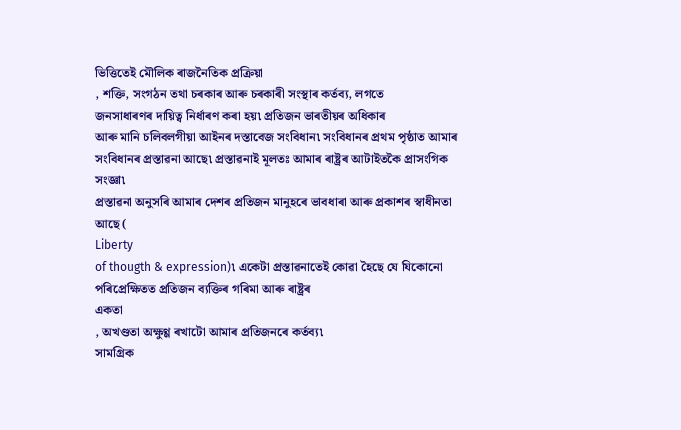ভিত্তিতেই মৌলিক ৰাজনৈতিক প্ৰক্ৰিয়া
, শক্তি, সংগঠন তথা চৰকাৰ আৰু চৰকাৰী সংস্থাৰ কৰ্তব্য, লগতে
জনসাধাৰণৰ দায়িত্ব নিৰ্ধাৰণ কৰা হয়৷ প্ৰতিজন ভাৰতীয়ৰ অধিকাৰ
আৰু মানি চলিবলগীয়া আইনৰ দস্তাবেজ সংবিধান৷ সংবিধানৰ প্ৰথম পৃষ্ঠাত আমাৰ
সংবিধানৰ প্ৰস্তাৱনা আছে৷ প্ৰস্তাৱনাই মূলতঃ আমাৰ ৰাষ্ট্ৰৰ আটাইতকৈ প্ৰাসংগিক সংজ্ঞা৷
প্ৰস্তাৱনা অনুসৰি আমাৰ দেশৰ প্ৰতিজন মানুহৰে ভাবধাৰা আৰু প্ৰকাশৰ স্বাধীনতা আছে (
Liberty
of thougth & expression)৷ একেটা প্ৰস্তাৱনাতেই কোৱা হৈছে যে যিকোনো পৰিপ্ৰেক্ষিতত প্ৰতিজন ব্যক্তিৰ গৰিমা আৰু ৰাষ্ট্ৰৰ
একতা
, অখণ্ডতা অক্ষুণ্ণ ৰখাটো আমাৰ প্ৰতিজনৰে কৰ্তব্য৷
সামগ্ৰিক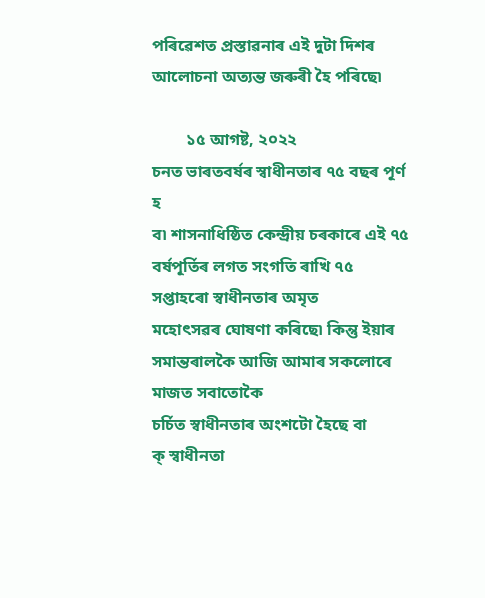পৰিৱেশত প্ৰস্তাৱনাৰ এই দুটা দিশৰ আলোচনা অত্যন্ত জৰুৰী হৈ পৰিছে৷

        ১৫ আগষ্ট, ২০২২
চনত ভাৰতবৰ্ষৰ স্বাধীনতাৰ ৭৫ বছৰ পূৰ্ণ হ
ব৷ শাসনাধিষ্ঠিত কেন্দ্ৰীয় চৰকাৰে এই ৭৫ বৰ্ষপূৰ্তিৰ লগত সংগতি ৰাখি ৭৫ সপ্তাহৰো স্বাধীনতাৰ অমৃত
মহোৎসৱৰ ঘোষণা কৰিছে৷ কিন্তু ইয়াৰ সমান্তৰালকৈ আজি আমাৰ সকলোৰে মাজত সবাতোকৈ
চৰ্চিত স্বাধীনতাৰ অংশটো হৈছে বা
ক্‌ স্বাধীনতা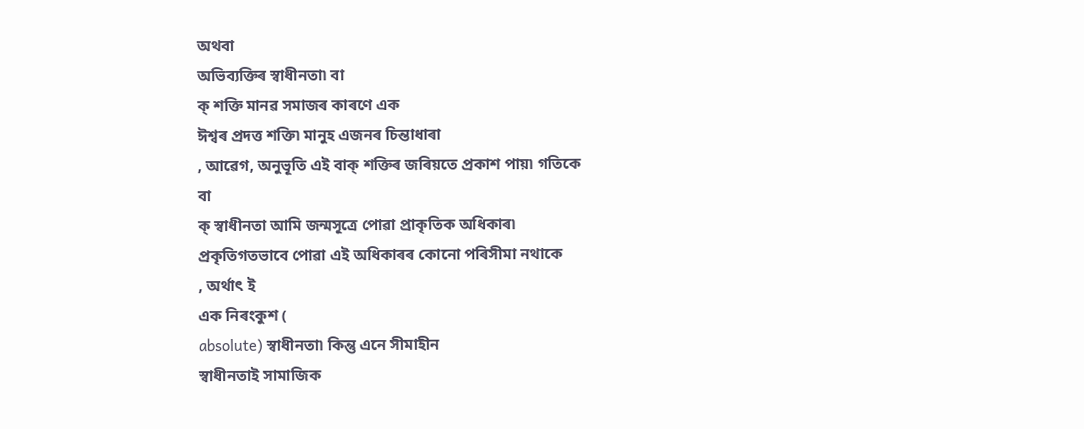অথবা
অভিব্যক্তিৰ স্বাধীনতা৷ বা
ক্‌ শক্তি মানৱ সমাজৰ কাৰণে এক
ঈশ্বৰ প্ৰদত্ত শক্তি৷ মানুহ এজনৰ চিন্তাধাৰা
, আৱেগ, অনুভূতি এই বাক্‌ শক্তিৰ জৰিয়তে প্ৰকাশ পায়৷ গতিকে
বা
ক্‌ স্বাধীনতা আমি জন্মসূত্ৰে পোৱা প্ৰাকৃতিক অধিকাৰ৷
প্ৰকৃতিগতভাবে পোৱা এই অধিকাৰৰ কোনো পৰিসীমা নথাকে
, অৰ্থাৎ ই
এক নিৰংকুশ (
absolute) স্বাধীনতা৷ কিন্তু এনে সীমাহীন
স্বাধীনতাই সামাজিক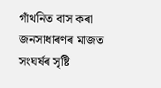গাঁথনিত বাস কৰা জনসাধাৰণৰ মাজত সংঘৰ্ষৰ সৃষ্টি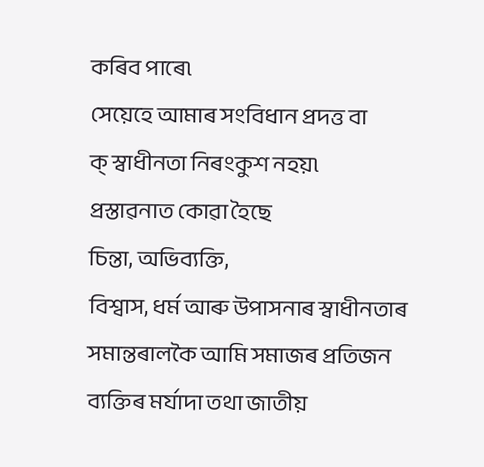কৰিব পাৰে৷
সেয়েহে আমাৰ সংবিধান প্ৰদত্ত বা
ক্‌ স্বাধীনতা নিৰংকুশ নহয়৷
প্ৰস্তাৱনাত কোৱা হৈছে
চিন্তা, অভিব্যক্তি,
বিশ্বাস, ধৰ্ম আৰু উপাসনাৰ স্বাধীনতাৰ
সমান্তৰালকৈ আমি সমাজৰ প্ৰতিজন ব্যক্তিৰ মৰ্যাদা তথা জাতীয়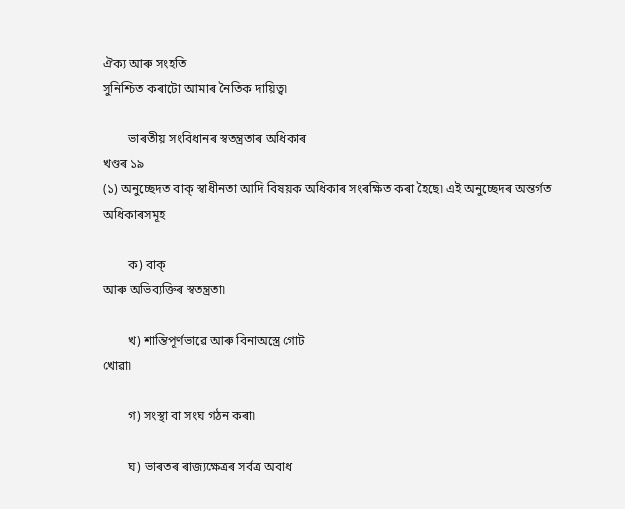ঐক্য আৰু সংহতি
সুনিশ্চিত কৰাটো আমাৰ নৈতিক দায়িত্ব৷

        ভাৰতীয় সংবিধানৰ স্বতন্ত্ৰতাৰ অধিকাৰ
খণ্ডৰ ১৯
(১) অনুচ্ছেদত বাক্‌ স্বাধীনতা আদি বিষয়ক অধিকাৰ সংৰক্ষিত কৰা হৈছে৷ এই অনুচ্ছেদৰ অন্তৰ্গত
অধিকাৰসমূহ

        ক) বাক্‌
আৰু অভিব্যক্তিৰ স্বতন্ত্ৰতা৷

        খ) শান্তিপূৰ্ণভাৱে আৰু বিনাঅস্ত্ৰে গোট
খোৱা৷

        গ) সংস্থা বা সংঘ গঠন কৰা৷

        ঘ) ভাৰতৰ ৰাজ্যক্ষেত্ৰৰ সৰ্বত্ৰ অবাধ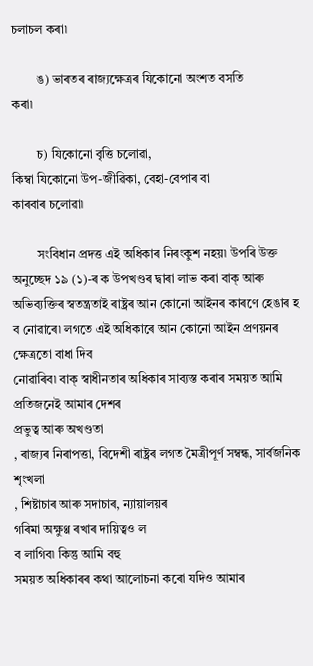চলাচল কৰা৷

        ঙ) ভাৰতৰ ৰাজ্যক্ষেত্ৰৰ যিকোনো অংশত বসতি
কৰা৷

        চ) যিকোনো বৃত্তি চলোৱা,
কিম্বা যিকোনো উপ-জীৱিকা, বেহা-বেপাৰ বা
কাৰবাৰ চলোৱা৷

        সংবিধান প্ৰদত্ত এই অধিকাৰ নিৰংকুশ নহয়৷ উপৰি উক্ত অনুচ্ছেদ ১৯ (১)-ৰ ক উপখণ্ডৰ দ্বাৰা লাভ কৰা বাক্‌ আৰু
অভিব্যক্তিৰ স্বতন্ত্ৰতাই ৰাষ্ট্ৰৰ আন কোনো আইনৰ কাৰণে হেঙাৰ হ
ব নোৱাৰে৷ লগতে এই অধিকাৰে আন কোনো আইন প্ৰণয়নৰ ক্ষেত্ৰতো বাধা দিব
নোৱাৰিব৷ বাক্‌ স্বাধীনতাৰ অধিকাৰ সাব্যস্ত কৰাৰ সময়ত আমি প্ৰতিজনেই আমাৰ দেশৰ
প্ৰভুত্ব আৰু অখণ্ডতা
, ৰাজ্যৰ নিৰাপত্তা, বিদেশী ৰাষ্ট্ৰৰ লগত মৈত্ৰীপূৰ্ণ সম্বন্ধ, সাৰ্বজনিক
শৃংখলা
, শিষ্টাচাৰ আৰু সদাচাৰ, ন্যায়ালয়ৰ
গৰিমা অক্ষুণ্ণ ৰখাৰ দায়িত্বও ল
ব লাগিব৷ কিন্তু আমি বহু
সময়ত অধিকাৰৰ কথা আলোচনা কৰো যদিও আমাৰ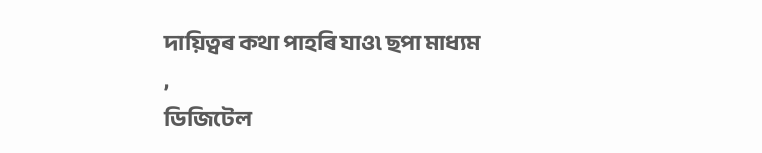দায়িত্বৰ কথা পাহৰি যাও৷ ছপা মাধ্যম
,
ডিজিটেল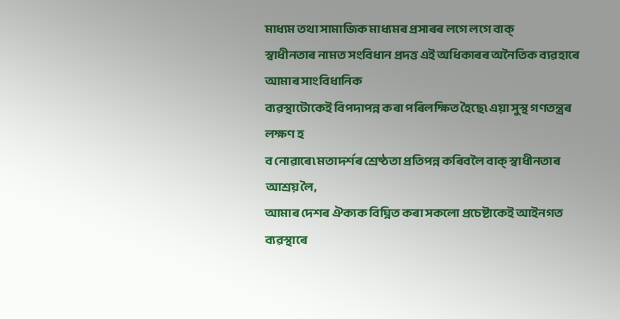মাধ্যম তথা সামাজিক মাধ্যমৰ প্ৰসাৰৰ লগে লগে বাক্‌
স্বাধীনতাৰ নামত সংবিধান প্ৰদত্ত এই অধিকাৰৰ অনৈতিক ব্যৱহাৰে আমাৰ সাংবিধানিক
ব্যৱস্থাটোকেই বিপদাপন্ন কৰা পৰিলক্ষিত হৈছে৷ এয়া সুস্থ গণতন্ত্ৰৰ লক্ষণ হ
ব নোৱাৰে৷ মতাদৰ্শৰ শ্ৰেষ্ঠতা প্ৰতিপন্ন কৰিবলৈ বাক্‌ স্বাধীনতাৰ আশ্ৰয় লৈ,
আমাৰ দেশৰ ঐক্যক বিঘ্নিত কৰা সকলো প্ৰচেষ্টাকেই আইনগত ব্যৱস্থাৰে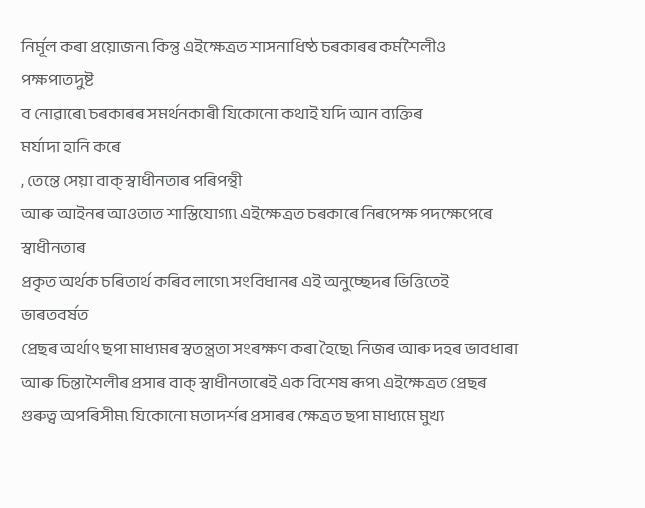নিৰ্মূল কৰা প্ৰয়োজন৷ কিন্তু এইক্ষেত্ৰত শাসনাধিষ্ঠ চৰকাৰৰ কৰ্মশৈলীও পক্ষপাতদুষ্ট
ব নোৱাৰে৷ চৰকাৰৰ সমৰ্থনকাৰী যিকোনো কথাই যদি আন ব্যক্তিৰ
মৰ্যাদা হানি কৰে
, তেন্তে সেয়া বাক্‌ স্বাধীনতাৰ পৰিপন্থী
আৰু আইনৰ আওতাত শাস্তিযোগ্য৷ এইক্ষেত্ৰত চৰকাৰে নিৰপেক্ষ পদক্ষেপেৰে স্বাধীনতাৰ
প্ৰকৃত অৰ্থক চৰিতাৰ্থ কৰিব লাগে৷ সংবিধানৰ এই অনুচ্ছেদৰ ভিত্তিতেই ভাৰতবৰ্ষত
প্ৰেছৰ অৰ্থাৎ ছপা মাধ্যমৰ স্বতন্ত্ৰতা সংৰক্ষণ কৰা হৈছে৷ নিজৰ আৰু দহৰ ভাবধাৰা
আৰু চিন্তাশৈলীৰ প্ৰসাৰ বাক্‌ স্বাধীনতাৰেই এক বিশেষ ৰূপ৷ এইক্ষেত্ৰত প্ৰেছৰ
গুৰুত্ব অপৰিসীম৷ যিকোনো মতাদৰ্শৰ প্ৰসাৰৰ ক্ষেত্ৰত ছপা মাধ্যমে মুখ্য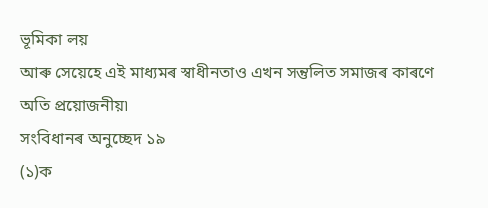ভূমিকা লয়
আৰু সেয়েহে এই মাধ্যমৰ স্বাধীনতাও এখন সন্তুলিত সমাজৰ কাৰণে অতি প্ৰয়োজনীয়৷
সংবিধানৰ অনুচ্ছেদ ১৯
(১)ক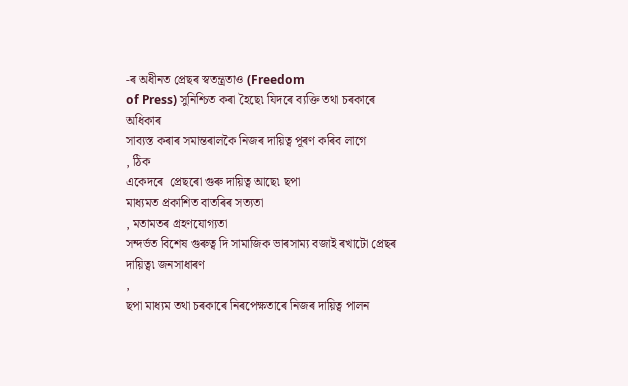-ৰ অধীনত প্ৰেছৰ স্বতন্ত্ৰতাও (Freedom
of Press) সুনিশ্চিত কৰা হৈছে৷ যিদৰে ব্যক্তি তথা চৰকাৰে অধিকাৰ
সাব্যস্ত কৰাৰ সমান্তৰালকৈ নিজৰ দায়িত্ব পূৰণ কৰিব লাগে
, ঠিক
একেদৰে  প্ৰেছৰো গুৰু দায়িত্ব আছে৷ ছপা
মাধ্যমত প্ৰকাশিত বাতৰিৰ সত্যতা
, মতামতৰ গ্ৰহণযোগ্যতা
সন্দৰ্ভত বিশেষ গুৰুত্ব দি সামাজিক ভাৰসাম্য বজাই ৰখাটো প্ৰেছৰ দায়িত্ব৷ জনসাধাৰণ
,
ছপা মাধ্যম তথা চৰকাৰে নিৰপেক্ষতাৰে নিজৰ দায়িত্ব পালন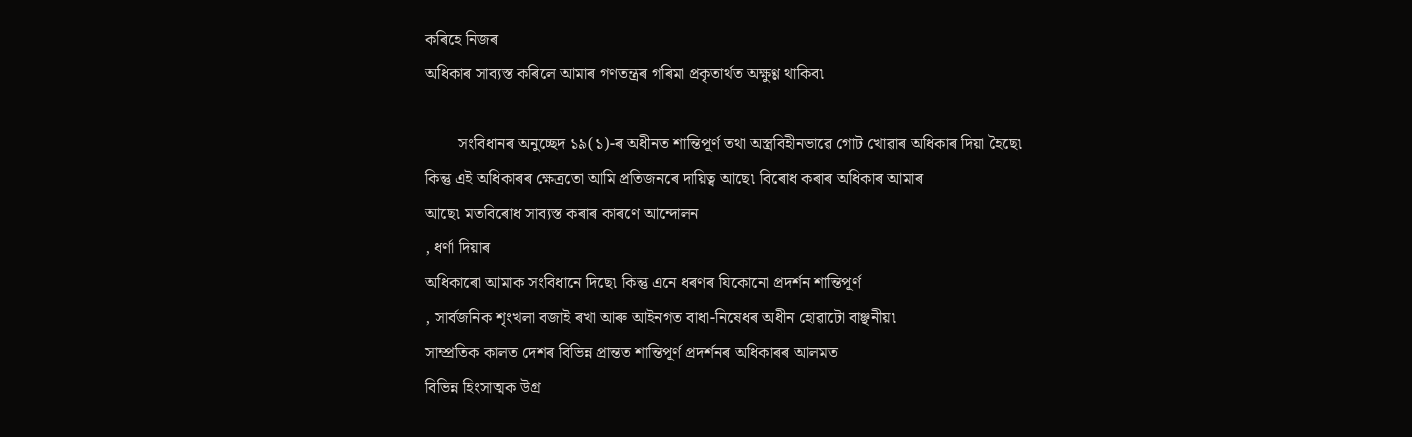কৰিহে নিজৰ
অধিকাৰ সাব্যস্ত কৰিলে আমাৰ গণতন্ত্ৰৰ গৰিমা প্ৰকৃতাৰ্থত অক্ষুণ্ণ থাকিব৷

        সংবিধানৰ অনুচ্ছেদ ১৯(১)-ৰ অধীনত শান্তিপূৰ্ণ তথা অস্ত্ৰবিহীনভাৱে গোট খোৱাৰ অধিকাৰ দিয়া হৈছে৷
কিন্তু এই অধিকাৰৰ ক্ষেত্ৰতো আমি প্ৰতিজনৰে দায়িত্ব আছে৷ বিৰোধ কৰাৰ অধিকাৰ আমাৰ
আছে৷ মতবিৰোধ সাব্যস্ত কৰাৰ কাৰণে আন্দোলন
, ধৰ্ণা দিয়াৰ
অধিকাৰো আমাক সংবিধানে দিছে৷ কিন্তু এনে ধৰণৰ যিকোনো প্ৰদৰ্শন শান্তিপূৰ্ণ
, সাৰ্বজনিক শৃংখলা বজাই ৰখা আৰু আইনগত বাধা-নিষেধৰ অধীন হোৱাটো বাঞ্ছনীয়৷
সাম্প্ৰতিক কালত দেশৰ বিভিন্ন প্ৰান্তত শান্তিপূৰ্ণ প্ৰদৰ্শনৰ অধিকাৰৰ আলমত
বিভিন্ন হিংসাত্মক উগ্ৰ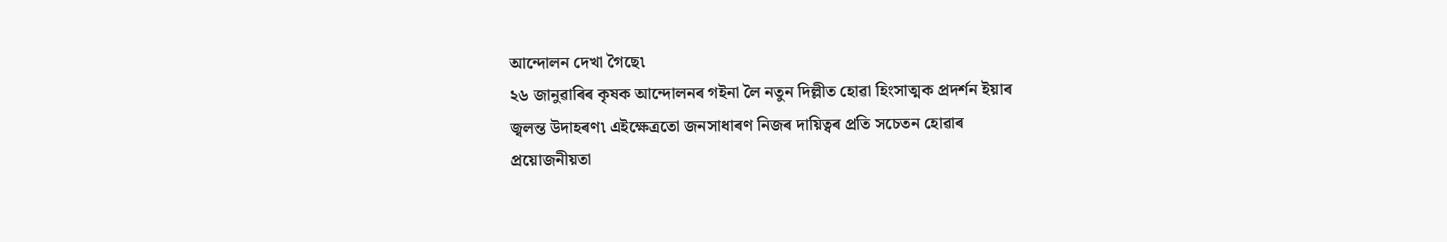আন্দোলন দেখা গৈছে৷
২৬ জানুৱাৰিৰ কৃষক আন্দোলনৰ গইনা লৈ নতুন দিল্লীত হোৱা হিংসাত্মক প্ৰদৰ্শন ইয়াৰ
জ্বলন্ত উদাহৰণ৷ এইক্ষেত্ৰতো জনসাধাৰণ নিজৰ দায়িত্বৰ প্ৰতি সচেতন হোৱাৰ
প্ৰয়োজনীয়তা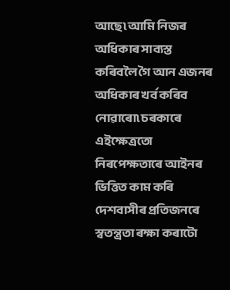আছে৷ আমি নিজৰ অধিকাৰ সাব্যস্ত কৰিবলৈ গৈ আন এজনৰ অধিকাৰ খৰ্ব কৰিব
নোৱাৰো৷ চৰকাৰে এইক্ষেত্ৰতো নিৰপেক্ষতাৰে আইনৰ ভিত্তিত কাম কৰি দেশবাসীৰ প্ৰতিজনৰে
স্বতন্ত্ৰতা ৰক্ষা কৰাটো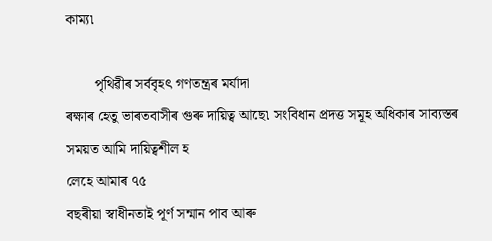কাম্য৷

        পৃথিৱীৰ সৰ্ববৃহৎ গণতন্ত্ৰৰ মৰ্যাদা
ৰক্ষাৰ হেতু ভাৰতবাসীৰ গুৰু দায়িত্ব আছে৷ সংবিধান প্ৰদত্ত সমূহ অধিকাৰ সাব্যস্তৰ
সময়ত আমি দায়িত্বশীল হ
লেহে আমাৰ ৭৫
বছৰীয়া স্বাধীনতাই পূৰ্ণ সন্মান পাব আৰু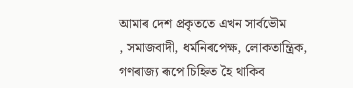আমাৰ দেশ প্ৰকৃততে এখন সাৰ্বভৌম
, সমাজবাদী, ধৰ্মনিৰপেক্ষ, লোকতান্ত্ৰিক,
গণৰাজ্য ৰূপে চিহ্নিত হৈ থাকিব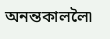অনন্তকাললৈ৷